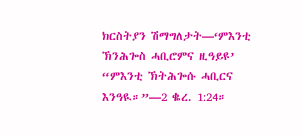ክርስትያን ሽማግለታት—‘ምእንቲ ኽንሕጐስ ሓቢሮምና ዚዓይዩ’
“ምእንቲ ኽትሕጐሱ ሓቢርና እንዓዪ።”—2 ቈረ. 1:24።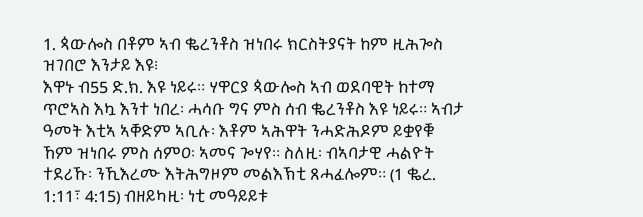1. ጳውሎስ በቶም ኣብ ቈረንቶስ ዝነበሩ ክርስትያናት ከም ዚሕጐስ ዝገበሮ እንታይ እዩ፧
እዋኑ ብ55 ድ.ክ. እዩ ነይሩ። ሃዋርያ ጳውሎስ ኣብ ወደባዊት ከተማ ጥሮኣስ እኳ እንተ ነበረ፡ ሓሳቡ ግና ምስ ሰብ ቈረንቶስ እዩ ነይሩ። ኣብታ ዓመት እቲኣ ኣቐድም ኣቢሉ፡ እቶም ኣሕዋት ንሓድሕዶም ይቋየቑ ኸም ዝነበሩ ምስ ሰምዐ፡ ኣመና ጐሃየ። ስለዚ፡ ብኣባታዊ ሓልዮት ተደሪኹ፡ ንኺእረሙ እትሕግዞም መልእኽቲ ጸሓፈሎም። (1 ቈረ. 1:11፣ 4:15) ብዘይካዚ፡ ነቲ መዓይይቱ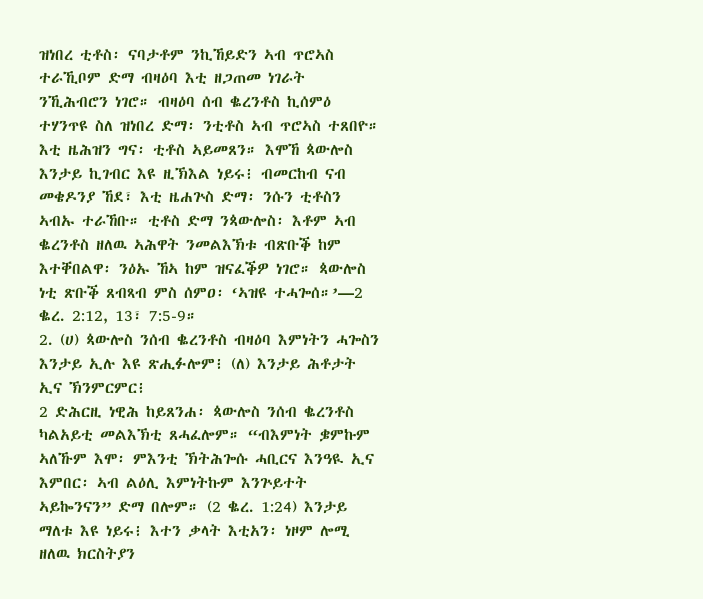ዝነበረ ቲቶስ፡ ናባታቶም ንኪኸይድን ኣብ ጥሮኣስ ተራኺቦም ድማ ብዛዕባ እቲ ዘጋጠመ ነገራት ንኺሕብሮን ነገሮ። ብዛዕባ ሰብ ቈረንቶስ ኪሰምዕ ተሃንጥዩ ስለ ዝነበረ ድማ፡ ንቲቶስ ኣብ ጥሮኣስ ተጸበዮ። እቲ ዜሕዝን ግና፡ ቲቶስ ኣይመጸን። እሞኸ ጳውሎስ እንታይ ኪገብር እዩ ዚኽእል ነይሩ፧ ብመርከብ ናብ መቄዶንያ ኸደ፣ እቲ ዜሐጕስ ድማ፡ ንሱን ቲቶስን ኣብኡ ተራኸቡ። ቲቶስ ድማ ንጳውሎስ፡ እቶም ኣብ ቈረንቶስ ዘለዉ ኣሕዋት ንመልእኽቱ ብጽቡቕ ከም እተቐበልዋ፡ ንዕኡ ኸኣ ከም ዝናፈቕዎ ነገሮ። ጳውሎስ ነቲ ጽቡቕ ጸብጻብ ምስ ሰምዐ፡ ‘ኣዝዩ ተሓጐሰ።’—2 ቈረ. 2:12, 13፣ 7:5-9።
2. (ሀ) ጳውሎስ ንሰብ ቈረንቶስ ብዛዕባ እምነትን ሓጐስን እንታይ ኢሉ እዩ ጽሒፉሎም፧ (ለ) እንታይ ሕቶታት ኢና ኽንምርምር፧
2 ድሕርዚ ነዊሕ ከይጸንሐ፡ ጳውሎስ ንሰብ ቈረንቶስ ካልአይቲ መልእኽቲ ጸሓፈሎም። “ብእምነት ቌምኩም ኣለኹም እሞ፡ ምእንቲ ኽትሕጐሱ ሓቢርና እንዓዪ ኢና እምበር፡ ኣብ ልዕሊ እምነትኩም እንጕይተት ኣይኰንናን” ድማ በሎም። (2 ቈረ. 1:24) እንታይ ማለቱ እዩ ነይሩ፧ እተን ቃላት እቲአን፡ ነዞም ሎሚ ዘለዉ ክርስትያን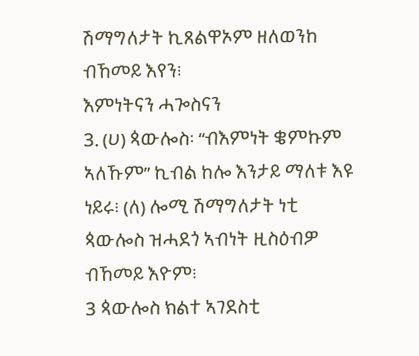ሽማግለታት ኪጸልዋኦም ዘለወንከ ብኸመይ እየን፧
እምነትናን ሓጐስናን
3. (ሀ) ጳውሎስ፡ “ብእምነት ቌምኩም ኣለኹም” ኪብል ከሎ እንታይ ማለቱ እዩ ነይሩ፧ (ለ) ሎሚ ሽማግለታት ነቲ ጳውሎስ ዝሓደጎ ኣብነት ዚስዕብዎ ብኸመይ እዮም፧
3 ጳውሎስ ክልተ ኣገደስቲ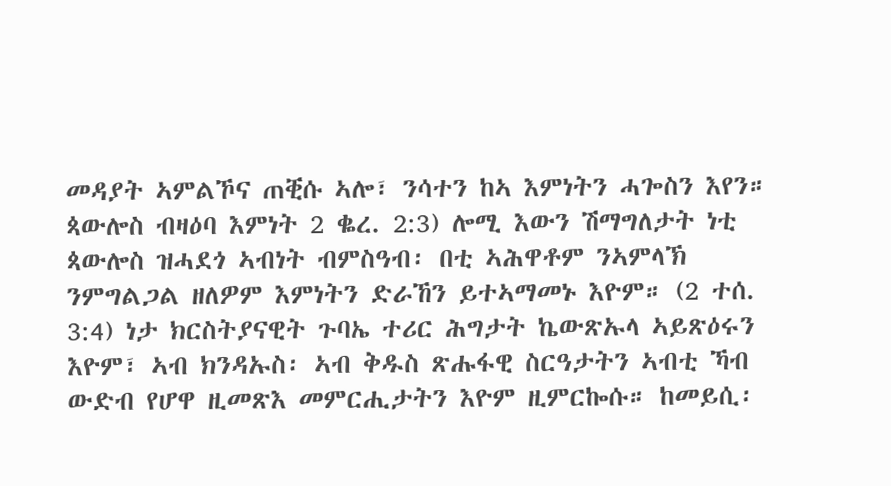መዳያት ኣምልኾና ጠቒሱ ኣሎ፣ ንሳተን ከኣ እምነትን ሓጐስን እየን። ጳውሎስ ብዛዕባ እምነት 2 ቈረ. 2:3) ሎሚ እውን ሽማግለታት ነቲ ጳውሎስ ዝሓደጎ ኣብነት ብምስዓብ፡ በቲ ኣሕዋቶም ንኣምላኽ ንምግልጋል ዘለዎም እምነትን ድራኸን ይተኣማመኑ እዮም። (2 ተሰ. 3:4) ነታ ክርስትያናዊት ጉባኤ ተሪር ሕግታት ኬውጽኡላ ኣይጽዕሩን እዮም፣ ኣብ ክንዳኡስ፡ ኣብ ቅዱስ ጽሑፋዊ ስርዓታትን ኣብቲ ኻብ ውድብ የሆዋ ዚመጽእ መምርሒታትን እዮም ዚምርኰሱ። ከመይሲ፡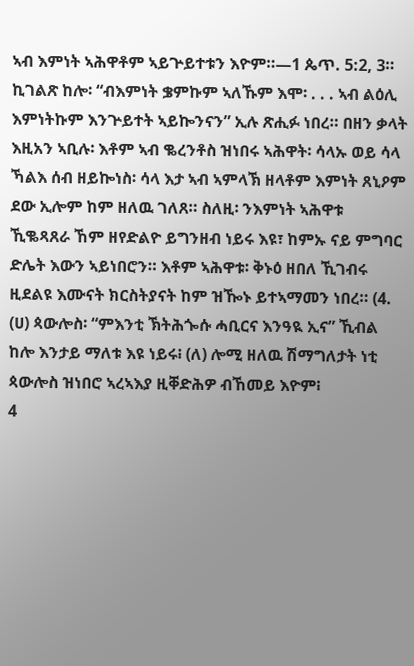ኣብ እምነት ኣሕዋቶም ኣይጕይተቱን እዮም።—1 ጴጥ. 5:2, 3።
ኪገልጽ ከሎ፡ “ብእምነት ቌምኩም ኣለኹም እሞ፡ . . . ኣብ ልዕሊ እምነትኩም እንጕይተት ኣይኰንናን” ኢሉ ጽሒፉ ነበረ። በዘን ቃላት እዚአን ኣቢሉ፡ እቶም ኣብ ቈረንቶስ ዝነበሩ ኣሕዋት፡ ሳላኡ ወይ ሳላ ኻልእ ሰብ ዘይኰነስ፡ ሳላ እታ ኣብ ኣምላኽ ዘላቶም እምነት ጸኒዖም ደው ኢሎም ከም ዘለዉ ገለጸ። ስለዚ፡ ንእምነት ኣሕዋቱ ኺቈጻጸራ ኸም ዘየድልዮ ይግንዘብ ነይሩ እዩ፣ ከምኡ ናይ ምግባር ድሌት እውን ኣይነበሮን። እቶም ኣሕዋቱ፡ ቅኑዕ ዘበለ ኺገብሩ ዚደልዩ እሙናት ክርስትያናት ከም ዝዀኑ ይተኣማመን ነበረ። (4. (ሀ) ጳውሎስ፡ “ምእንቲ ኽትሕጐሱ ሓቢርና እንዓዪ ኢና” ኺብል ከሎ እንታይ ማለቱ እዩ ነይሩ፧ (ለ) ሎሚ ዘለዉ ሽማግለታት ነቲ ጳውሎስ ዝነበሮ ኣረኣእያ ዚቐድሕዎ ብኸመይ እዮም፧
4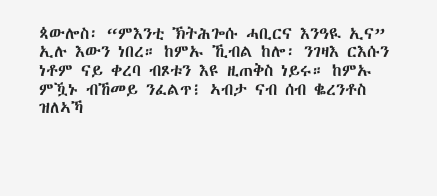ጳውሎስ፡ “ምእንቲ ኽትሕጐሱ ሓቢርና እንዓዪ ኢና” ኢሉ እውን ነበረ። ከምኡ ኺብል ከሎ፡ ንገዛእ ርእሱን ነቶም ናይ ቀረባ ብጾቱን እዩ ዚጠቅስ ነይሩ። ከምኡ ምዃኑ ብኸመይ ንፈልጥ፧ ኣብታ ናብ ሰብ ቈረንቶስ ዝለኣኻ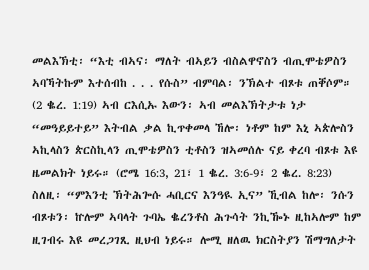መልእኽቲ፡ “እቲ ብኣና፡ ማለት ብኣይን ብስልዋኖስን ብጢሞቴዎስን ኣባኻትኩም እተሰብከ . . . የሱስ” ብምባል፡ ንኽልተ ብጾቱ ጠቐሶም። (2 ቈረ. 1:19) ኣብ ርእሲኡ እውን፡ ኣብ መልእኽትታቱ ነታ “መዓይይተይ” እትብል ቃል ኪጥቀመላ ኸሎ፡ ነቶም ከም እኒ ኣጵሎስን ኣኪላስን ጵርስኪላን ጢሞቴዎስን ቲቶስን ዝኣመሰሉ ናይ ቀረባ ብጾቱ እዩ ዜመልክት ነይሩ። (ሮሜ 16:3, 21፣ 1 ቈረ. 3:6-9፣ 2 ቈረ. 8:23) ስለዚ፡ “ምእንቲ ኽትሕጐሱ ሓቢርና እንዓዪ ኢና” ኺብል ከሎ፡ ንሱን ብጾቱን፡ ኵሎም ኣባላት ጉባኤ ቈረንቶስ ሕጉሳት ንኪዀኑ ዚከኣሎም ከም ዚገብሩ እዩ መረጋገጺ ዚህብ ነይሩ። ሎሚ ዘለዉ ክርስትያን ሽማግለታት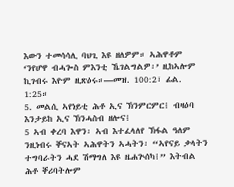እውን ተመሳሳሊ ባህጊ እዩ ዘለዎም። ኣሕዋቶም ‘ንየሆዋ ብሓጐስ ምእንቲ ኼገልግልዎ፡’ ዚከኣሎም ኪገብሩ እዮም ዚጽዕሩ።—መዝ. 100:2፣ ፊል. 1:25።
5. መልሲ ኣየነይቲ ሕቶ ኢና ኽንምርምር፧ ብዛዕባ እንታይከ ኢና ኽንሓስብ ዘሎና፧
5 ኣብ ቀረባ እዋን፡ ኣብ እተፈላለየ ኽፋል ዓለም ንዚነብሩ ቐናኣት ኣሕዋትን ኣሓትን፡ “ኣየናይ ቃላትን ተግባራትን ሓደ ሽማግለ እዩ ዜሐጕሰካ፧” እትብል ሕቶ ቐሪባትሎም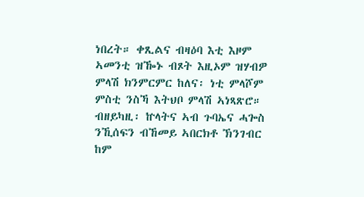ነበረት። ቀጺልና ብዛዕባ እቲ እዞም ኣመንቲ ዝዀኑ ብጾት እዚኦም ዝሃብዎ ምላሽ ክንምርምር ከለና፡ ነቲ ምላሾም ምስቲ ንስኻ እትህቦ ምላሽ ኣነጻጽሮ። ብዘይካዚ፡ ኵላትና ኣብ ጉባኤና ሓጐስ ንኺሰፍን ብኸመይ ኣበርክቶ ኽንገብር ከም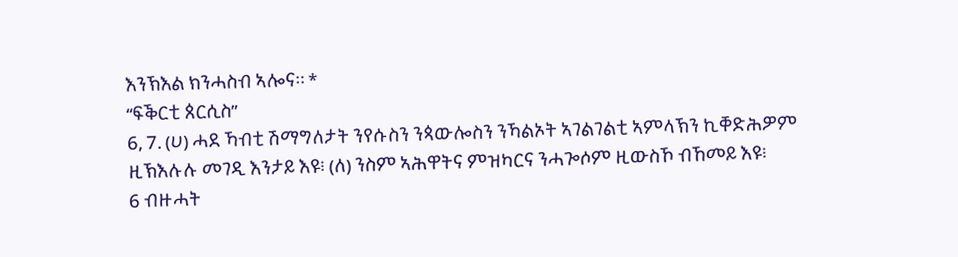እንኽእል ክንሓስብ ኣሎና። *
“ፍቕርቲ ጰርሲስ”
6, 7. (ሀ) ሓደ ኻብቲ ሽማግለታት ንየሱስን ንጳውሎስን ንኻልኦት ኣገልገልቲ ኣምላኽን ኪቐድሕዎም ዚኽእሉሉ መገዲ እንታይ እዩ፧ (ለ) ንስም ኣሕዋትና ምዝካርና ንሓጐሶም ዚውስኾ ብኸመይ እዩ፧
6 ብዙሓት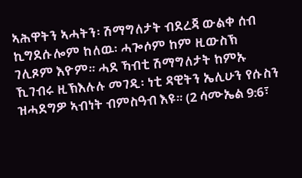ኣሕዋትን ኣሓትን፡ ሽማግለታት ብደረጃ ውልቀ ሰብ ኪግደሱሎም ከለዉ፡ ሓጐሶም ከም ዚውስኽ ገሊጾም እዮም። ሓደ ኻብቲ ሽማግለታት ከምኡ ኺገብሩ ዚኽእሉሉ መገዲ፡ ነቲ ዳዊትን ኤሊሁን የሱስን ዝሓደግዎ ኣብነት ብምስዓብ እዩ። (2 ሳሙኤል 9:6፣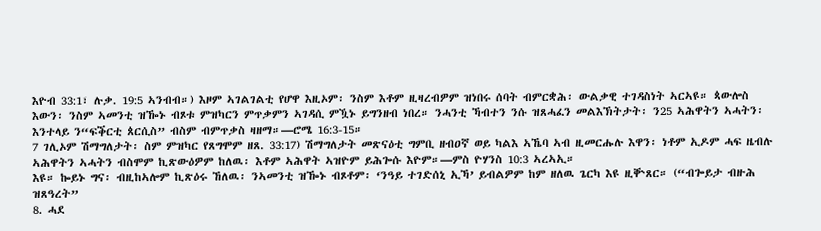እዮብ 33:1፣ ሉቃ. 19:5 ኣንብብ።) እዞም ኣገልገልቲ የሆዋ እዚኦም፡ ንስም እቶም ዚዛረብዎም ዝነበሩ ሰባት ብምርቋሕ፡ ውልቃዊ ተገዳስነት ኣርኣዩ። ጳውሎስ እውን፡ ንስም ኣመንቲ ዝዀኑ ብጾቱ ምዝካርን ምጥቃምን ኣገዳሲ ምዃኑ ይግንዘብ ነበረ። ንሓንቲ ኻብተን ንሱ ዝጸሓፈን መልእኽትታት፡ ን25 ኣሕዋትን ኣሓትን፡ እንተላይ ን“ፍቕርቲ ጰርሲስ” ብስም ብምጥቃስ ዛዘማ።—ሮሜ 16:3-15።
7 ገሊኦም ሽማግለታት፡ ስም ምዝካር የጸግሞም ዘጸ. 33:17) ሽማግለታት መጽናዕቲ ግምቢ ዘብዐኛ ወይ ካልእ ኣኼባ ኣብ ዚመርሑሉ እዋን፡ ነቶም ኢዶም ሓፍ ዜብሉ ኣሕዋትን ኣሓትን ብስሞም ኪጽውዕዎም ከለዉ፡ እቶም ኣሕዋት ኣዝዮም ይሕጐሱ እዮም።—ምስ ዮሃንስ 10:3 ኣረኣኢ።
እዩ። ኰይኑ ግና፡ ብዚከኣሎም ኪጽዕሩ ኸለዉ፡ ንኣመንቲ ዝዀኑ ብጾቶም፡ ‘ንዓይ ተገድሰኒ ኢኻ’ ይብልዎም ከም ዘለዉ ጌርካ እዩ ዚቝጸር። (“ብጐይታ ብዙሕ ዝጸዓረት”
8. ሓደ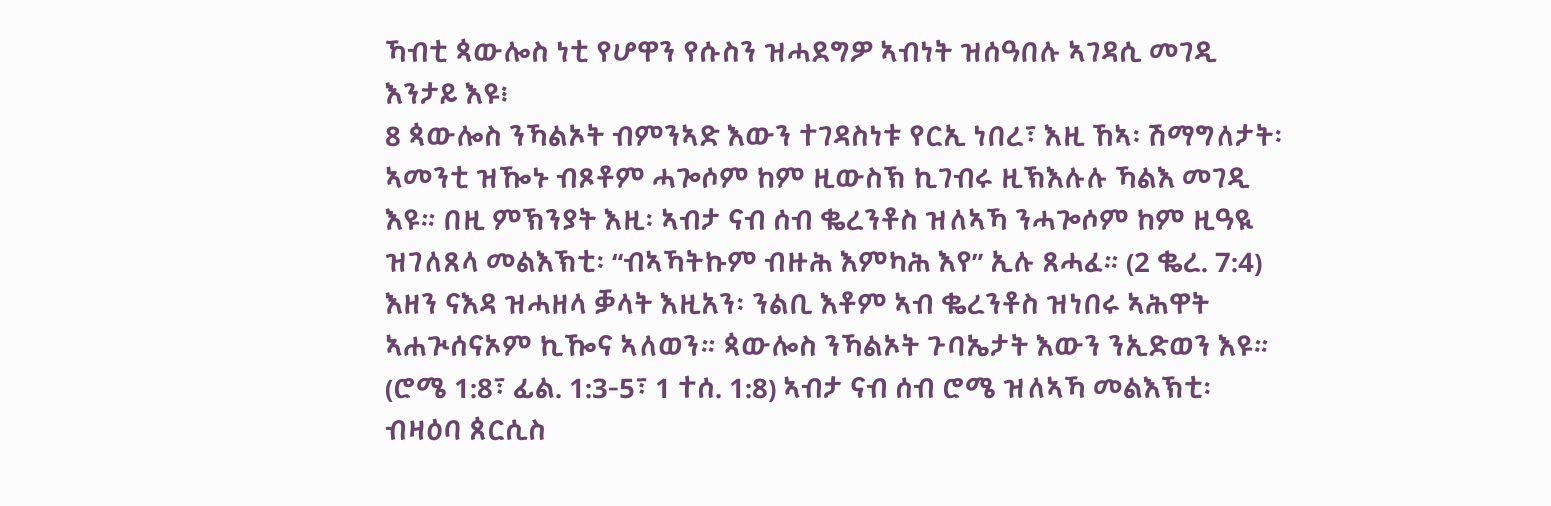ኻብቲ ጳውሎስ ነቲ የሆዋን የሱስን ዝሓደግዎ ኣብነት ዝሰዓበሉ ኣገዳሲ መገዲ እንታይ እዩ፧
8 ጳውሎስ ንኻልኦት ብምንኣድ እውን ተገዳስነቱ የርኢ ነበረ፣ እዚ ኸኣ፡ ሽማግለታት፡ ኣመንቲ ዝዀኑ ብጾቶም ሓጐሶም ከም ዚውስኽ ኪገብሩ ዚኽእሉሉ ኻልእ መገዲ እዩ። በዚ ምኽንያት እዚ፡ ኣብታ ናብ ሰብ ቈረንቶስ ዝለኣኻ ንሓጐሶም ከም ዚዓዪ ዝገለጸላ መልእኽቲ፡ “ብኣኻትኩም ብዙሕ እምካሕ እየ” ኢሉ ጸሓፈ። (2 ቈረ. 7:4) እዘን ናእዳ ዝሓዘላ ቓላት እዚአን፡ ንልቢ እቶም ኣብ ቈረንቶስ ዝነበሩ ኣሕዋት ኣሐጒሰናኦም ኪዀና ኣለወን። ጳውሎስ ንኻልኦት ጉባኤታት እውን ንኢድወን እዩ። (ሮሜ 1:8፣ ፊል. 1:3-5፣ 1 ተሰ. 1:8) ኣብታ ናብ ሰብ ሮሜ ዝለኣኻ መልእኽቲ፡ ብዛዕባ ጰርሲስ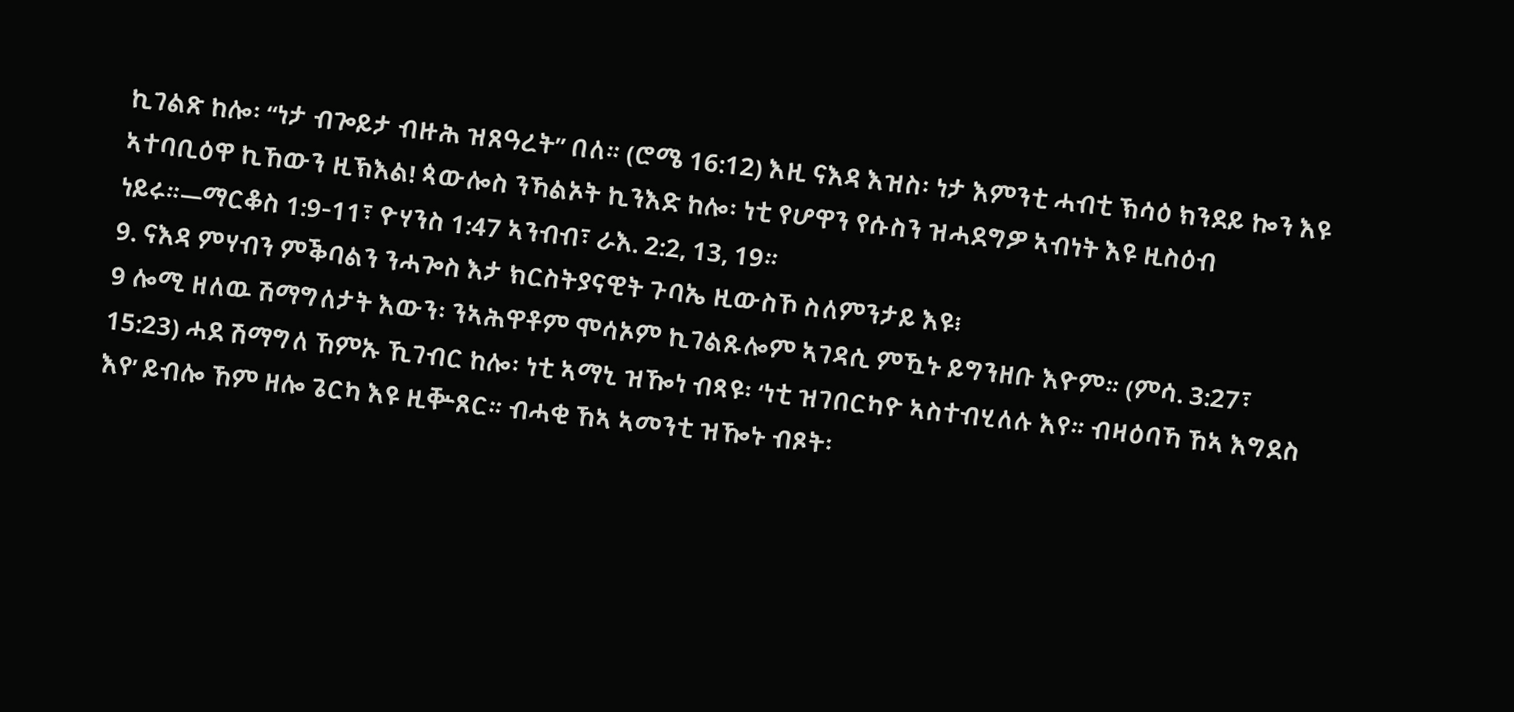ኪገልጽ ከሎ፡ “ነታ ብጐይታ ብዙሕ ዝጸዓረት” በለ። (ሮሜ 16:12) እዚ ናእዳ እዝስ፡ ነታ እምንቲ ሓብቲ ኽሳዕ ክንደይ ኰን እዩ ኣተባቢዕዋ ኪኸውን ዚኽእል! ጳውሎስ ንኻልኦት ኪንእድ ከሎ፡ ነቲ የሆዋን የሱስን ዝሓደግዎ ኣብነት እዩ ዚስዕብ ነይሩ።—ማርቆስ 1:9-11፣ ዮሃንስ 1:47 ኣንብብ፣ ራእ. 2:2, 13, 19።
9. ናእዳ ምሃብን ምቕባልን ንሓጐስ እታ ክርስትያናዊት ጉባኤ ዚውስኾ ስለምንታይ እዩ፧
9 ሎሚ ዘለዉ ሽማግለታት እውን፡ ንኣሕዋቶም ሞሳኦም ኪገልጹሎም ኣገዳሲ ምዃኑ ይግንዘቡ እዮም። (ምሳ. 3:27፣ 15:23) ሓደ ሽማግለ ኸምኡ ኺገብር ከሎ፡ ነቲ ኣማኒ ዝዀነ ብጻዩ፡ ‘ነቲ ዝገበርካዮ ኣስተብሂለሉ እየ። ብዛዕባኻ ኸኣ እግደስ እየ’ ይብሎ ኸም ዘሎ ጌርካ እዩ ዚቝጸር። ብሓቂ ኸኣ ኣመንቲ ዝዀኑ ብጾት፡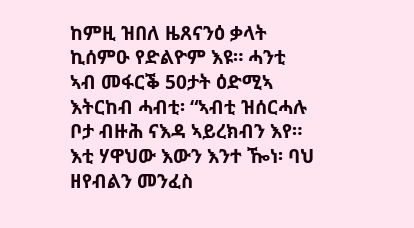ከምዚ ዝበለ ዜጸናንዕ ቃላት ኪሰምዑ የድልዮም እዩ። ሓንቲ ኣብ መፋርቕ 50ታት ዕድሚኣ እትርከብ ሓብቲ፡ “ኣብቲ ዝሰርሓሉ ቦታ ብዙሕ ናእዳ ኣይረክብን እየ። እቲ ሃዋህው እውን እንተ ዀነ፡ ባህ ዘየብልን መንፈስ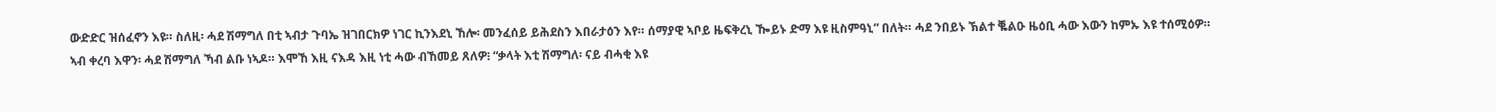ውድድር ዝሰፈኖን እዩ። ስለዚ፡ ሓደ ሽማግለ በቲ ኣብታ ጉባኤ ዝገበርክዎ ነገር ኪንእደኒ ኸሎ፡ መንፈሰይ ይሕደስን እበራታዕን እየ። ሰማያዊ ኣቦይ ዜፍቅረኒ ዀይኑ ድማ እዩ ዚስምዓኒ” በለት። ሓደ ንበይኑ ኽልተ ቘልዑ ዜዕቢ ሓው እውን ከምኡ እዩ ተሰሚዕዎ። ኣብ ቀረባ እዋን፡ ሓደ ሽማግለ ኻብ ልቡ ነኣዶ። እሞኸ እዚ ናእዳ እዚ ነቲ ሓው ብኸመይ ጸለዎ፧ “ቃላት እቲ ሽማግለ፡ ናይ ብሓቂ እዩ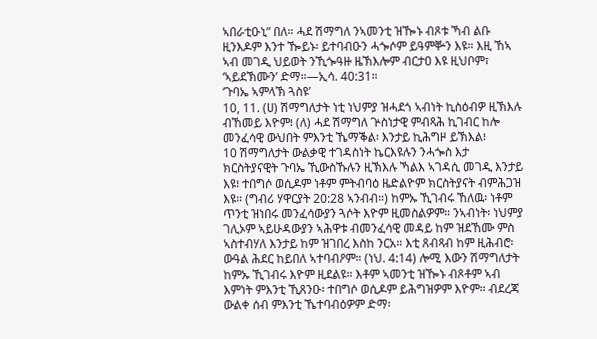ኣበራቲዑኒ” በለ። ሓደ ሽማግለ ንኣመንቲ ዝዀኑ ብጾቱ ኻብ ልቡ ዚንእዶም እንተ ዀይኑ፡ ይተባብዑን ሓጐሶም ይዓምቝን እዩ። እዚ ኸኣ ኣብ መገዲ ህይወት ንኺጐዓዙ ዜኽእሎም ብርታዐ እዩ ዚህቦም፣ ‘ኣይደኽሙን’ ድማ።—ኢሳ. 40:31።
‘ጉባኤ ኣምላኽ ጓስዩ’
10, 11. (ሀ) ሽማግለታት ነቲ ነህምያ ዝሓደጎ ኣብነት ኪስዕብዎ ዚኽእሉ ብኸመይ እዮም፧ (ለ) ሓደ ሽማግለ ጕስነታዊ ምብጻሕ ኪገብር ከሎ መንፈሳዊ ውህበት ምእንቲ ኼማቕል፡ እንታይ ኪሕግዞ ይኽእል፧
10 ሽማግለታት ውልቃዊ ተገዳስነት ኬርእዩሉን ንሓጐስ እታ ክርስትያናዊት ጉባኤ ኺውስኹሉን ዚኽእሉ ኻልእ ኣገዳሲ መገዲ እንታይ እዩ፧ ተበግሶ ወሲዶም ነቶም ምትብባዕ ዜድልዮም ክርስትያናት ብምሕጋዝ እዩ። (ግብሪ ሃዋርያት 20:28 ኣንብብ።) ከምኡ ኺገብሩ ኸለዉ፡ ነቶም ጥንቲ ዝነበሩ መንፈሳውያን ጓሶት እዮም ዚመስልዎም። ንኣብነት፡ ነህምያ ገሊኦም ኣይሁዳውያን ኣሕዋቱ ብመንፈሳዊ መዳይ ከም ዝደኸሙ ምስ ኣስተብሃለ እንታይ ከም ዝገበረ እስከ ንርአ። እቲ ጸብጻብ ከም ዚሕብሮ፡ ውዓል ሕደር ከይበለ ኣተባብዖም። (ነህ. 4:14) ሎሚ እውን ሽማግለታት ከምኡ ኺገብሩ እዮም ዚደልዩ። እቶም ኣመንቲ ዝዀኑ ብጾቶም ኣብ እምነት ምእንቲ ኺጸንዑ፡ ተበግሶ ወሲዶም ይሕግዝዎም እዮም። ብደረጃ ውልቀ ሰብ ምእንቲ ኼተባብዕዎም ድማ፡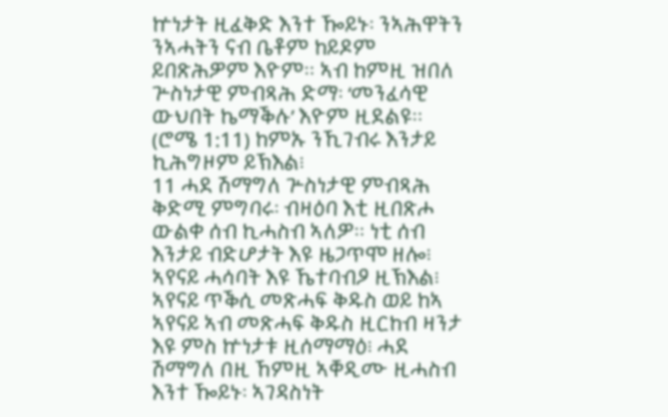ኵነታት ዚፈቅድ እንተ ዀይኑ፡ ንኣሕዋትን ንኣሓትን ናብ ቤቶም ከይዶም ይበጽሕዎም እዮም። ኣብ ከምዚ ዝበለ ጕስነታዊ ምብጻሕ ድማ፡ ‘መንፈሳዊ ውህበት ኬማቕሉ’ እዮም ዚደልዩ። (ሮሜ 1:11) ከምኡ ንኺገብሩ እንታይ ኪሕግዞም ይኽእል፧
11 ሓደ ሽማግለ ጕስነታዊ ምብጻሕ ቅድሚ ምግባሩ፡ ብዛዕባ እቲ ዚበጽሖ ውልቀ ሰብ ኪሓስብ ኣለዎ። ነቲ ሰብ እንታይ ብድሆታት እዩ ዜጋጥሞ ዘሎ፧ ኣየናይ ሓሳባት እዩ ኼተባብዖ ዚኽእል፧ ኣየናይ ጥቕሲ መጽሓፍ ቅዱስ ወይ ከኣ ኣየናይ ኣብ መጽሓፍ ቅዱስ ዚርከብ ዛንታ እዩ ምስ ኵነታቱ ዚሰማማዕ፧ ሓደ ሽማግለ በዚ ኸምዚ ኣቐዲሙ ዚሓስብ እንተ ዀይኑ፡ ኣገዳስነት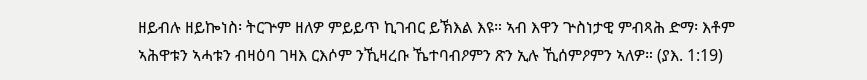ዘይብሉ ዘይኰነስ፡ ትርጕም ዘለዎ ምይይጥ ኪገብር ይኽእል እዩ። ኣብ እዋን ጕስነታዊ ምብጻሕ ድማ፡ እቶም ኣሕዋቱን ኣሓቱን ብዛዕባ ገዛእ ርእሶም ንኺዛረቡ ኼተባብዖምን ጽን ኢሉ ኺሰምዖምን ኣለዎ። (ያእ. 1:19)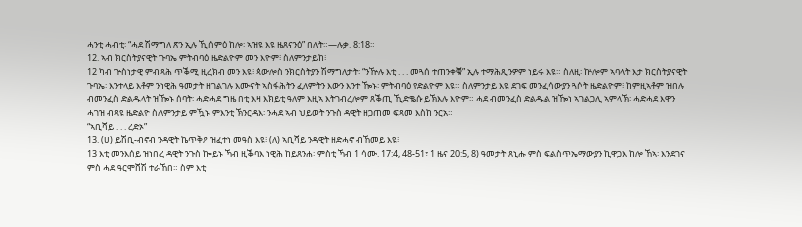ሓንቲ ሓብቲ፡ “ሓደ ሽማግለ ጽን ኢሉ ኺሰምዕ ከሎ፡ ኣዝዩ እዩ ዜጸናንዕ” በለት።—ሉቃ. 8:18።
12. ኣብ ክርስትያናዊት ጉባኤ ምትብባዕ ዜድልዮም መን እዮም፧ ስለምንታይከ፧
12 ካብ ጕስነታዊ ምብጻሕ ጥቕሚ ዚረክብ መን እዩ፧ ጳውሎስ ንክርስትያን ሽማግለታት፡ “ንዅሉ እቲ . . . መጓሰ ተጠንቀቑ” ኢሉ ተማሕጺንዎም ነይሩ እዩ። ስለዚ፡ ኵሎም ኣባላት እታ ክርስትያናዊት ጉባኤ፡ እንተላይ እቶም ንነዊሕ ዓመታት ዘገልገሉ እሙናት ኣስፋሕትን ፈለምትን እውን እንተ ዀኑ፡ ምትብባዕ የድልዮም እዩ። ስለምንታይ እዩ ደገፍ መንፈሳውያን ጓሶት ዜድልዮም፧ ከምዚኣቶም ዝበሉ ብመንፈስ ድልዱላት ዝዀኑ ሰባት፡ ሓድሓደ ግዜ በቲ እዛ እክይቲ ዓለም እዚኣ እትገብረሎም ጸቕጢ ኺድቈሱ ይኽእሉ እዮም። ሓደ ብመንፈስ ድልዱል ዝዀነ ኣገልጋሊ ኣምላኽ፡ ሓድሓደ እዋን ሓገዝ ብጻዩ ዜድልዮ ስለምንታይ ምዃኑ ምእንቲ ኽንርዳእ፡ ንሓደ ኣብ ህይወት ንጉስ ዳዊት ዘጋጠመ ፍጻመ እስከ ንርአ።
“ኣቢሻይ . . . ረድኦ”
13. (ሀ) ይሽቢ-ብኖብ ንዳዊት ኬጥቅዖ ዝፈተነ መዓስ እዩ፧ (ለ) ኣቢሻይ ንዳዊት ዘድሓኖ ብኸመይ እዩ፧
13 እቲ መንእሰይ ዝነበረ ዳዊት ንጉስ ኰይኑ ኻብ ዚቕባእ ነዊሕ ከይጸንሐ፡ ምስቲ ኻብ 1 ሳሙ. 17:4, 48-51፣ 1 ዜና 20:5, 8) ዓመታት ጸኒሑ ምስ ፍልስጥኤማውያን ኪዋጋእ ከሎ ኸኣ፡ እንደገና ምስ ሓደ ዓርሞሸሽ ተራኸበ። ስም እቲ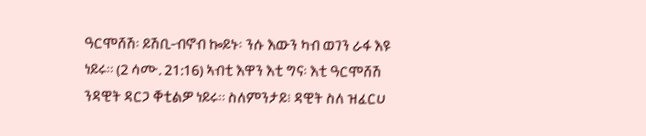ዓርሞሸሽ፡ ይሽቢ-ብኖብ ኰይኑ፡ ንሱ እውን ካብ ወገን ራፋ እዩ ነይሩ። (2 ሳሙ. 21:16) ኣብቲ እዋን እቲ ግና፡ እቲ ዓርሞሸሽ ንዳዊት ዳርጋ ቐቲልዎ ነይሩ። ስለምንታይ፧ ዳዊት ስለ ዝፈርሀ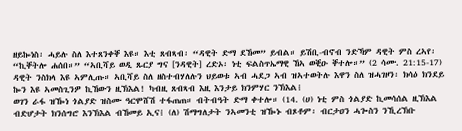ዘይኰነስ፡ ሓይሉ ስለ እተጸንቀቐ እዩ። እቲ ጸብጻብ፡ “ዳዊት ድማ ደኸመ” ይብል። ይሽቢ-ብኖብ ንድኻም ዳዊት ምስ ረኣየ፡ “ኪቐትሎ ሐሰበ።” “ኣቢሻይ ወዲ ጹርያ ግና [ንዳዊት] ረድኦ፡ ነቲ ፍልስጥኤማዊ ኸኣ ወቒዑ ቐተሎ።” (2 ሳሙ. 21:15-17) ዳዊት ንስክላ እዩ ኣምሊጡ። ኣቢሻይ ስለ ዘስተብሃለሉን ህይወቱ ኣብ ሓደጋ ኣብ ዝኣተወትሉ እዋን ስለ ዝሓገዞን፡ ክሳዕ ክንደይ ኰን እዩ ኣመስጊንዎ ኪኸውን ዚኽእል! ካብዚ ጸብጻብ እዚ እንታይ ክንምሃር ንኽእል፧
ወገን ራፋ ዝዀነ ጎልያድ ዝስሙ ዓርሞሸሽ ተፋጠጠ። ብትብዓት ድማ ቀተሎ። (14. (ሀ) ነቲ ምስ ጎልያድ ኪመሳሰል ዚኽእል ብድሆታት ክንሰግሮ እንኽእል ብኸመይ ኢና፧ (ለ) ሽማግለታት ንኣመንቲ ዝዀኑ ብጾቶም፡ ብርታዐን ሓጐስን ንኺረኽቡ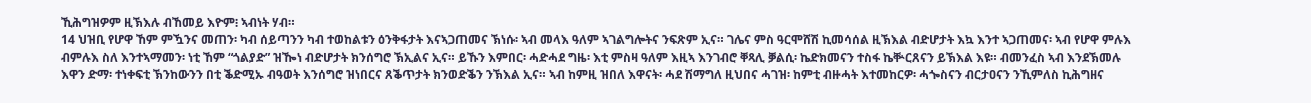ኺሕግዝዎም ዚኽእሉ ብኸመይ እዮም፧ ኣብነት ሃብ።
14 ህዝቢ የሆዋ ኸም ምዃንና መጠን፡ ካብ ሰይጣንን ካብ ተወከልቱን ዕንቅፋታት እናኣጋጠመና ኽነሱ፡ ኣብ መላእ ዓለም ኣገልግሎትና ንፍጽም ኢና። ገሌና ምስ ዓርሞሸሽ ኪመሳሰል ዚኽእል ብድሆታት እኳ እንተ ኣጋጠመና፡ ኣብ የሆዋ ምሉእ ብምሉእ ስለ እንተኣማመን፡ ነቲ ኸም “ጎልያድ” ዝዀነ ብድሆታት ክንሰግሮ ኽኢልና ኢና። ይኹን እምበር፡ ሓድሓደ ግዜ፡ እቲ ምስዛ ዓለም እዚኣ እንገብሮ ቐጻሊ ቓልሲ፡ ኬድክመናን ተስፋ ኬቝርጸናን ይኽእል እዩ። ብመንፈስ ኣብ እንደኽመሉ እዋን ድማ፡ ተነቀፍቲ ኽንከውንን በቲ ቕድሚኡ ብዓወት እንሰግሮ ዝነበርና ጸቕጥታት ክንወድቕን ንኽእል ኢና። ኣብ ከምዚ ዝበለ እዋናት፡ ሓደ ሽማግለ ዚህበና ሓገዝ፡ ከምቲ ብዙሓት እተመከርዎ፡ ሓጐስናን ብርታዐናን ንኺምለስ ኪሕግዘና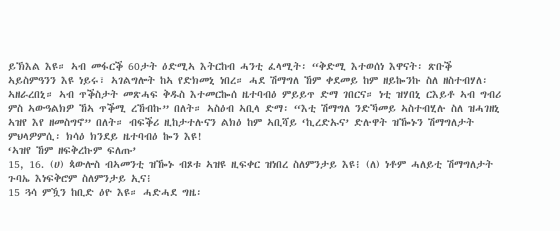ይኽእል እዩ። ኣብ መፋርቕ 60ታት ዕድሚኣ እትርከብ ሓንቲ ፈላሚት፡ “ቅድሚ እተወሰነ እዋናት፡ ጽቡቕ ኣይስምዓንን እዩ ነይሩ፣ ኣገልግሎት ከኣ የድክመኒ ነበረ። ሓደ ሽማግለ ኸም ቀደመይ ከም ዘይኰንኩ ስለ ዘስተብሃለ፡ ኣዘራረበኒ። ኣብ ጥቕስታት መጽሓፍ ቅዱስ እተመርኰሰ ዜተባብዕ ምይይጥ ድማ ገበርና። ነቲ ዝሃበኒ ርእይቶ ኣብ ግብሪ ምስ ኣውዓልክዎ ኸኣ ጥቕሚ ረኸብኩ” በለት። ኣስዕብ ኣቢላ ድማ፡ “እቲ ሽማግለ ንድኻመይ ኣስተብሂሉ ስለ ዝሓገዘኒ ኣዝየ እየ ዘመስግኖ” በለት። ብፍቕሪ ዚከታተሉናን ልክዕ ከም ኣቢሻይ ‘ኪረድኡና’ ድሉዋት ዝዀኑን ሽማግለታት ምህላዎምሲ፡ ክሳዕ ክንደይ ዜተባብዕ ኰን እዩ!
‘ኣዝየ ኸም ዘፍቅረኩም ፍለጡ’
15, 16. (ሀ) ጳውሎስ ብኣመንቲ ዝዀኑ ብጾቱ ኣዝዩ ዚፍቀር ዝነበረ ስለምንታይ እዩ፧ (ለ) ነቶም ሓለይቲ ሽማግለታት ጉባኤ እነፍቅሮም ስለምንታይ ኢና፧
15 ጓሳ ምዃን ከቢድ ዕዮ እዩ። ሓድሓደ ግዜ፡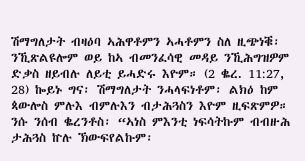ሽማግለታት ብዛዕባ ኣሕዋቶምን ኣሓቶምን ስለ ዚጭነቑ፡ ንኺጽልዩሎም ወይ ከኣ ብመንፈሳዊ መዳይ ንኺሕግዝዎም ድቃስ ዘይብሉ ለይቲ ይሓድሩ እዮም። (2 ቈረ. 11:27, 28) ኰይኑ ግና፡ ሽማግለታት ንሓላፍነቶም፡ ልክዕ ከም ጳውሎስ ምሉእ ብምሉእን ብታሕጓስን እዮም ዚፍጽምዎ። ንሱ ንሰብ ቈረንቶስ፡ “ኣነስ ምእንቲ ነፍሳትኩም ብብዙሕ ታሕጓስ ኵሉ ኽውፍየልኩም፡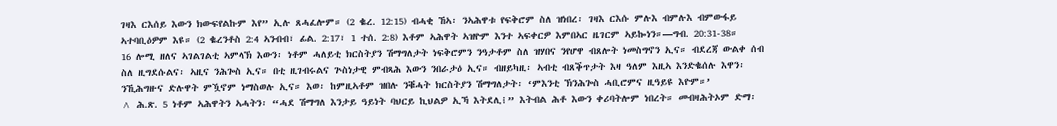ገዛእ ርእሰይ እውን ክውፍየልኩም እየ” ኢሉ ጸሓፈሎም። (2 ቈረ. 12:15) ብሓቂ ኸኣ፡ ንኣሕዋቱ የፍቅሮም ስለ ዝነበረ፡ ገዛእ ርእሱ ምሉእ ብምሉእ ብምውፋይ ኣተባቢዕዎም እዩ። (2 ቈረንቶስ 2:4 ኣንብብ፣ ፊል. 2:17፣ 1 ተሰ. 2:8) እቶም ኣሕዋት ኣዝዮም እንተ ኣፍቀርዎ እምበኣር ዜገርም ኣይኰነን።—ግብ. 20:31-38።
16 ሎሚ ዘለና ኣገልገልቲ ኣምላኽ እውን፡ ነቶም ሓለይቲ ክርስትያን ሽማግለታት ነፍቅሮምን ንዓታቶም ስለ ዝሃበና ንየሆዋ ብጸሎት ነመስግኖን ኢና። ብደረጃ ውልቀ ሰብ ስለ ዚግደሱልና፡ ኣዚና ንሕጐስ ኢና። በቲ ዚገብሩልና ጕስነታዊ ምብጻሕ እውን ንበራታዕ ኢና። ብዘይካዚ፡ ኣብቲ ብጸቕጥታት እዛ ዓለም እዚኣ እንድቈሰሉ እዋን፡ ንኺሕግዙና ድሉዋት ምዃኖም ነማስወሉ ኢና። እወ፡ ከምዚኣቶም ዝበሉ ንቑሓት ክርስትያን ሽማግለታት፡ ‘ምእንቲ ኽንሕጐስ ሓቢሮምና ዚዓይዩ እዮም።’
^ ሕ.ጽ. 5 ነቶም ኣሕዋትን ኣሓትን፡ “ሓደ ሽማግለ እንታይ ዓይነት ባህርይ ኪህልዎ ኢኻ እትደሊ፧” እትብል ሕቶ እውን ቀሪባትሎም ነበረት። መብዛሕትኦም ድማ፡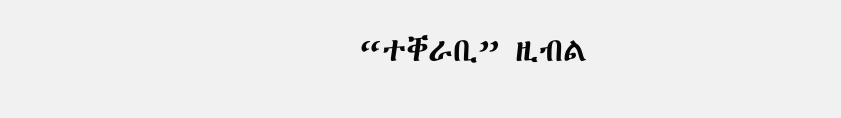“ተቐራቢ” ዚብል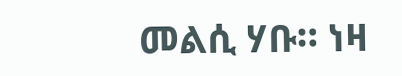መልሲ ሃቡ። ነዛ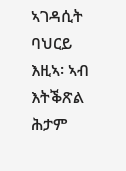ኣገዳሲት ባህርይ እዚኣ፡ ኣብ እትቕጽል ሕታም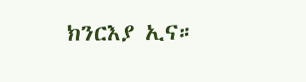ክንርእያ ኢና።